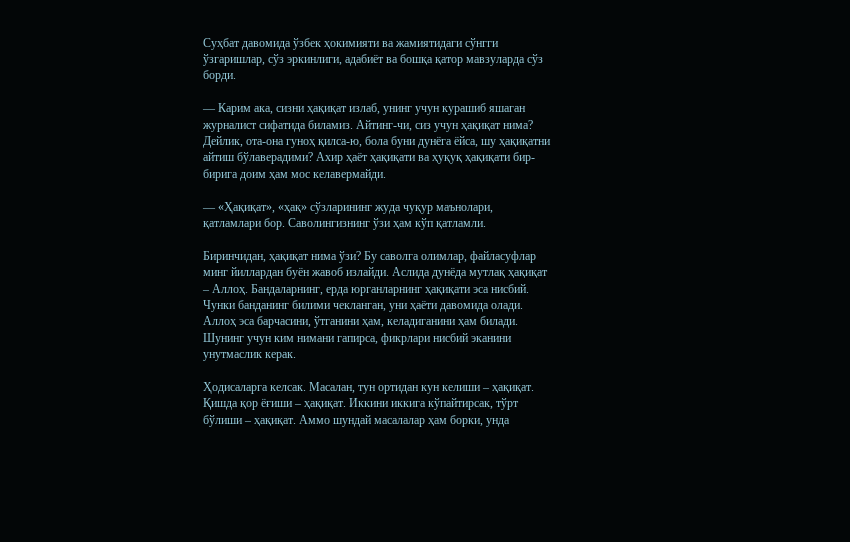Суҳбат давомида ўзбек ҳокимияти ва жамиятидаги сўнгги ўзгаришлар, сўз эркинлиги, адабиёт ва бошқа қатор мавзуларда сўз борди.

— Карим ака, сизни ҳақиқат излаб, унинг учун курашиб яшаган журналист сифатида биламиз. Айтинг-чи, сиз учун ҳақиқат нима? Дейлик, ота-она гуноҳ қилса-ю, бола буни дунёга ёйса, шу ҳақиқатни айтиш бўлаверадими? Ахир ҳаёт ҳақиқати ва ҳуқуқ ҳақиқати бир-бирига доим ҳам мос келавермайди.

— «Ҳақиқат», «ҳақ» сўзларининг жуда чуқур маънолари, қатламлари бор. Саволингизнинг ўзи ҳам кўп қатламли.

Биринчидан, ҳақиқат нима ўзи? Бу саволга олимлар, файласуфлар минг йиллардан буён жавоб излайди. Аслида дунёда мутлақ ҳақиқат – Аллоҳ. Бандаларнинг, ерда юрганларнинг ҳақиқати эса нисбий. Чунки банданинг билими чекланган, уни ҳаёти давомида олади. Аллоҳ эса барчасини, ўтганини ҳам, келадиганини ҳам билади. Шунинг учун ким нимани гапирса, фикрлари нисбий эканини унутмаслик керак.

Ҳодисаларга келсак. Масалан, тун ортидан кун келиши – ҳақиқат. Қишда қор ёғиши – ҳақиқат. Иккини иккига кўпайтирсак, тўрт бўлиши – ҳақиқат. Аммо шундай масалалар ҳам борки, унда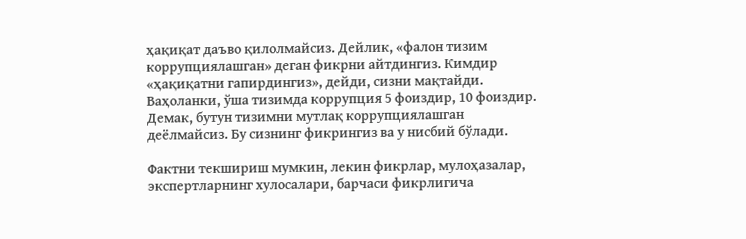ҳақиқат даъво қилолмайсиз. Дейлик, «фалон тизим коррупциялашган» деган фикрни айтдингиз. Кимдир «ҳақиқатни гапирдингиз», дейди, сизни мақтайди. Ваҳоланки, ўша тизимда коррупция 5 фоиздир, 10 фоиздир. Демак, бутун тизимни мутлақ коррупциялашган деёлмайсиз. Бу сизнинг фикрингиз ва у нисбий бўлади.

Фактни текшириш мумкин, лекин фикрлар, мулоҳазалар, экспертларнинг хулосалари, барчаси фикрлигича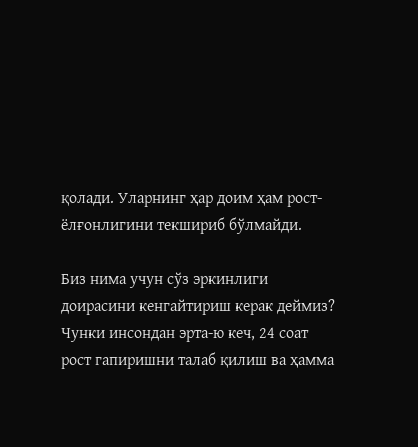қолади. Уларнинг ҳар доим ҳам рост-ёлғонлигини текшириб бўлмайди.

Биз нима учун сўз эркинлиги доирасини кенгайтириш керак деймиз? Чунки инсондан эрта-ю кеч, 24 соат рост гапиришни талаб қилиш ва ҳамма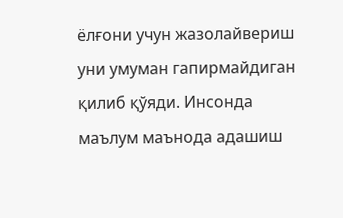ёлғони учун жазолайвериш уни умуман гапирмайдиган қилиб қўяди. Инсонда маълум маънода адашиш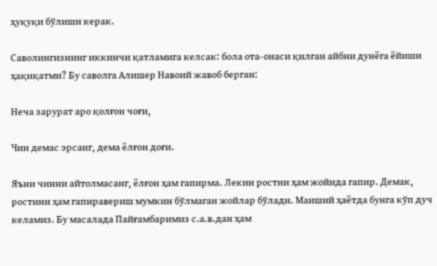ҳуқуқи бўлиши керак.

Саволингизнинг иккинчи қатламига келсак: бола ота-онаси қилган айбни дунёга ёйиши ҳақиқатми? Бу саволга Алишер Навоий жавоб берган:

Неча зарурат аро қолғон чоғи,

Чин демас эрсанг, дема ёлғон доғи.

Яъни чинни айтолмасанг, ёлғон ҳам гапирма. Лекин ростни ҳам жойида гапир. Демак, ростини ҳам гапиравериш мумкин бўлмаган жойлар бўлади. Маиший ҳаётда бунга кўп дуч келамиз. Бу масалада Пайғамбаримиз с.а.в.дан ҳам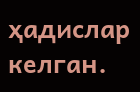ҳадислар келган.